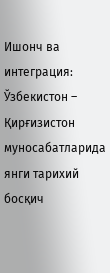Ишонч ва интеграция: Ўзбекистон – Қирғизистон муносабатларида янги тарихий босқич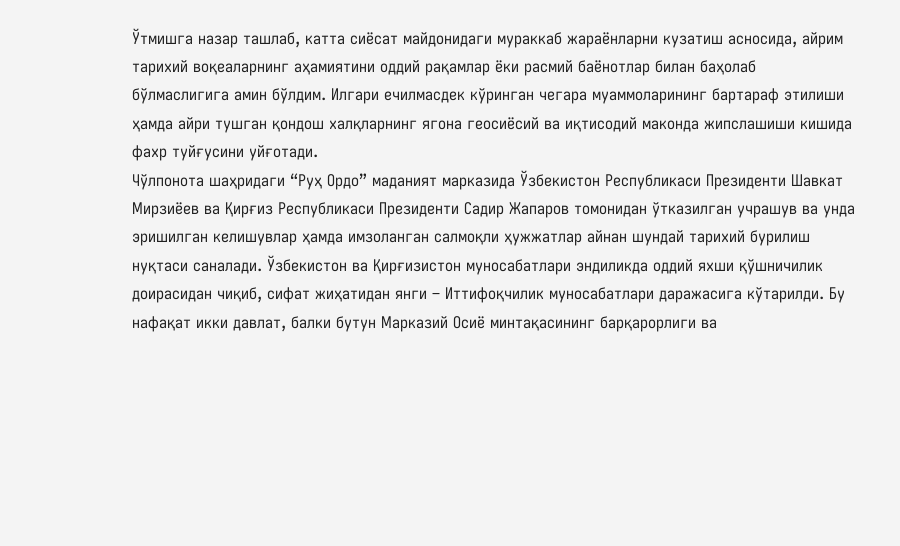Ўтмишга назар ташлаб, катта сиёсат майдонидаги мураккаб жараёнларни кузатиш асносида, айрим тарихий воқеаларнинг аҳамиятини оддий рақамлар ёки расмий баёнотлар билан баҳолаб бўлмаслигига амин бўлдим. Илгари ечилмасдек кўринган чегара муаммоларининг бартараф этилиши ҳамда айри тушган қондош халқларнинг ягона геосиёсий ва иқтисодий маконда жипслашиши кишида фахр туйғусини уйғотади.
Чўлпонота шаҳридаги “Руҳ Ордо” маданият марказида Ўзбекистон Республикаси Президенти Шавкат Мирзиёев ва Қирғиз Республикаси Президенти Садир Жапаров томонидан ўтказилган учрашув ва унда эришилган келишувлар ҳамда имзоланган салмоқли ҳужжатлар айнан шундай тарихий бурилиш нуқтаси саналади. Ўзбекистон ва Қирғизистон муносабатлари эндиликда оддий яхши қўшничилик доирасидан чиқиб, сифат жиҳатидан янги – Иттифоқчилик муносабатлари даражасига кўтарилди. Бу нафақат икки давлат, балки бутун Марказий Осиё минтақасининг барқарорлиги ва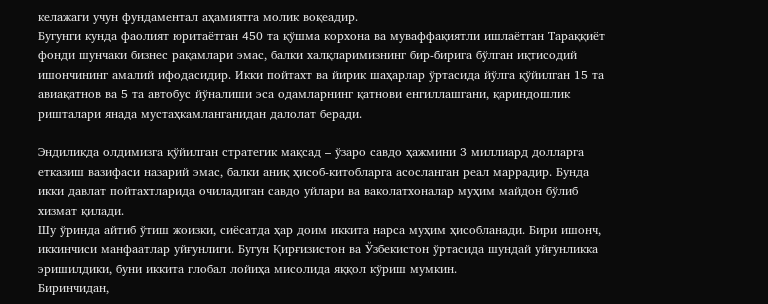келажаги учун фундаментал аҳамиятга молик воқеадир.
Бугунги кунда фаолият юритаётган 450 та қўшма корхона ва муваффақиятли ишлаётган Тараққиёт фонди шунчаки бизнес рақамлари эмас, балки халқларимизнинг бир-бирига бўлган иқтисодий ишончининг амалий ифодасидир. Икки пойтахт ва йирик шаҳарлар ўртасида йўлга қўйилган 15 та авиақатнов ва 5 та автобус йўналиши эса одамларнинг қатнови енгиллашгани, қариндошлик ришталари янада мустаҳкамланганидан далолат беради.

Эндиликда олдимизга қўйилган стратегик мақсад – ўзаро савдо ҳажмини 3 миллиард долларга етказиш вазифаси назарий эмас, балки аниқ ҳисоб-китобларга асосланган реал маррадир. Бунда икки давлат пойтахтларида очиладиган савдо уйлари ва ваколатхоналар муҳим майдон бўлиб хизмат қилади.
Шу ўринда айтиб ўтиш жоизки, сиёсатда ҳар доим иккита нарса муҳим ҳисобланади. Бири ишонч, иккинчиси манфаатлар уйғунлиги. Бугун Қирғизистон ва Ўзбекистон ўртасида шундай уйғунликка эришилдики, буни иккита глобал лойиҳа мисолида яққол кўриш мумкин.
Биринчидан,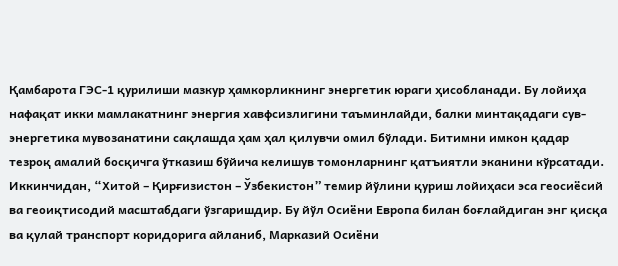Қамбарота ГЭС-1 қурилиши мазкур ҳамкорликнинг энергетик юраги ҳисобланади. Бу лойиҳа нафақат икки мамлакатнинг энергия хавфсизлигини таъминлайди, балки минтақадаги сув-энергетика мувозанатини сақлашда ҳам ҳал қилувчи омил бўлади. Битимни имкон қадар тезроқ амалий босқичга ўтказиш бўйича келишув томонларнинг қатъиятли эканини кўрсатади.
Иккинчидан, “Хитой – Қирғизистон – Ўзбекистон” темир йўлини қуриш лойиҳаси эса геосиёсий ва геоиқтисодий масштабдаги ўзгаришдир. Бу йўл Осиёни Европа билан боғлайдиган энг қисқа ва қулай транспорт коридорига айланиб, Марказий Осиёни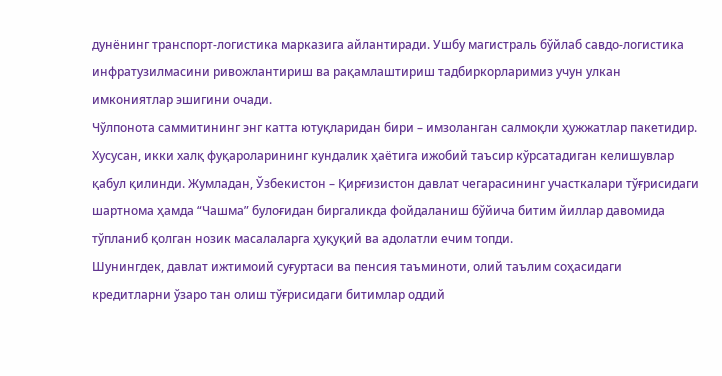дунёнинг транспорт-логистика марказига айлантиради. Ушбу магистраль бўйлаб савдо-логистика инфратузилмасини ривожлантириш ва рақамлаштириш тадбиркорларимиз учун улкан имкониятлар эшигини очади.
Чўлпонота саммитининг энг катта ютуқларидан бири – имзоланган салмоқли ҳужжатлар пакетидир. Хусусан, икки халқ фуқароларининг кундалик ҳаётига ижобий таъсир кўрсатадиган келишувлар қабул қилинди. Жумладан, Ўзбекистон – Қирғизистон давлат чегарасининг участкалари тўғрисидаги шартнома ҳамда “Чашма” булоғидан биргаликда фойдаланиш бўйича битим йиллар давомида тўпланиб қолган нозик масалаларга ҳуқуқий ва адолатли ечим топди.
Шунингдек, давлат ижтимоий суғуртаси ва пенсия таъминоти, олий таълим соҳасидаги кредитларни ўзаро тан олиш тўғрисидаги битимлар оддий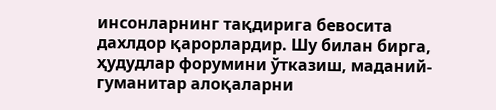инсонларнинг тақдирига бевосита дахлдор қарорлардир. Шу билан бирга, ҳудудлар форумини ўтказиш, маданий-гуманитар алоқаларни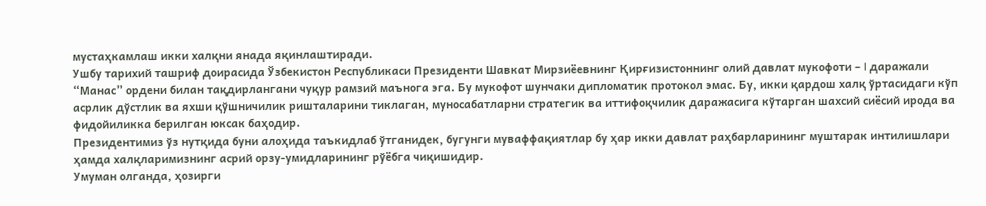мустаҳкамлаш икки халқни янада яқинлаштиради.
Ушбу тарихий ташриф доирасида Ўзбекистон Республикаси Президенти Шавкат Мирзиёевнинг Қирғизистоннинг олий давлат мукофоти – I даражали “Манас” ордени билан тақдирлангани чуқур рамзий маънога эга. Бу мукофот шунчаки дипломатик протокол эмас. Бу, икки қардош халқ ўртасидаги кўп асрлик дўстлик ва яхши қўшничилик ришталарини тиклаган, муносабатларни стратегик ва иттифоқчилик даражасига кўтарган шахсий сиёсий ирода ва фидойиликка берилган юксак баҳодир.
Президентимиз ўз нутқида буни алоҳида таъкидлаб ўтганидек, бугунги муваффақиятлар бу ҳар икки давлат раҳбарларининг муштарак интилишлари ҳамда халқларимизнинг асрий орзу-умидларининг рўёбга чиқишидир.
Умуман олганда, ҳозирги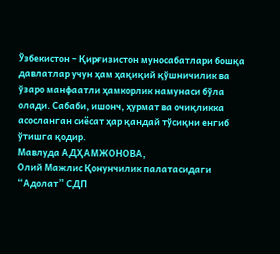Ўзбекистон – Қирғизистон муносабатлари бошқа давлатлар учун ҳам ҳақиқий қўшничилик ва ўзаро манфаатли ҳамкорлик намунаси бўла олади. Сабаби, ишонч, ҳурмат ва очиқликка асосланган сиёсат ҳар қандай тўсиқни енгиб ўтишга қодир.
Мавлуда АДҲАМЖОНОВА,
Олий Мажлис Қонунчилик палатасидаги
“Адолат” СДП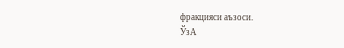фракцияси аъзоси.
ЎзА